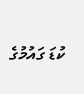ކުޑަ ގައުމުގެ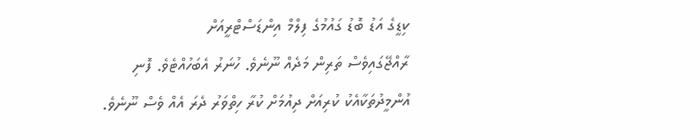ކިޑީގެ އަޑު ބޮޑު ގައުމުގެ ފިލްމް އިންޑަސްޓްރީއަށް
ރާއްޖޭގައިވެސް ތަރިން މަދެއް ނޫނެވެ. ހުނަރު އެބަހުއްޓެވެ. ފޮނި އުންމީދުތަކާއެކު ކުރިއަށް ދިއުމަށް ކުރާ ހިތްވަރު ދެރަ އެއް ވެސް ނޫނެވެ.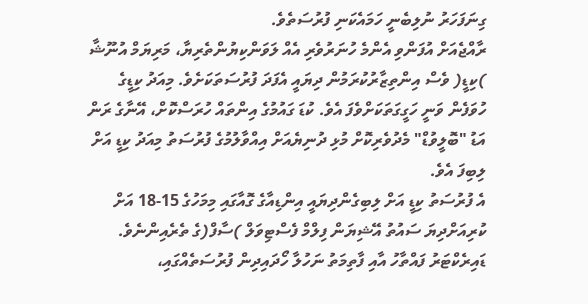ގިނަފަހަރު ނުލިބެނީ ހަމައެކަނި ފުރުސަތެވެ.
ރާއްޖެއަށް އުފަންވި އެންމެ ހުނަރުވެރި އެއް ލަވަންކިޔުންތެރިޔާ، މަރިޔަމް އުނޫޝާ )ކިޑީ( ވެސް އިންތިޒާރުކުރަމުން ދިޔައީ އެފަދަ ފުރުސަތަކަށެވެ. މިއަދު ކިޑީގެ ހުވަފެން ވަނީ ހަގީގަތަކަށްވެފަ އެވެ. ކުޑަ ގައުމުގެ އިންތައް ހުރަސްކޮށް، އޭނާގެ ރަން އަޑު "ބޮލީވުޑް" މެދުވެރިކޮށް މުޅި ދުނިޔެއަށް އިއްވާލުމުގެ ފުރުސަތު މިއަދު ކިޑީ އަށް ލިބިފަ އެވެ.
އެ ފުރުސަތު ކިޑީ އަށް ލިބިގެންދިޔައީ އިންޑިއާގެ ގޮއާގައި މިމަހުގެ 15-18 އަށް ކުރިއަށްދިޔަ ސައުތު އޭޝިޔަން ފިލްމް ފެސްޓިވަލް )ސާފް(ގެ ތެރެއިންނެވެ. ޑައިރެކްޓަރު ފައްތާހު އާއި ފާތިމަތު ނަހުލާ ހޯދައިދިން ފުރުސަތެއްގައި،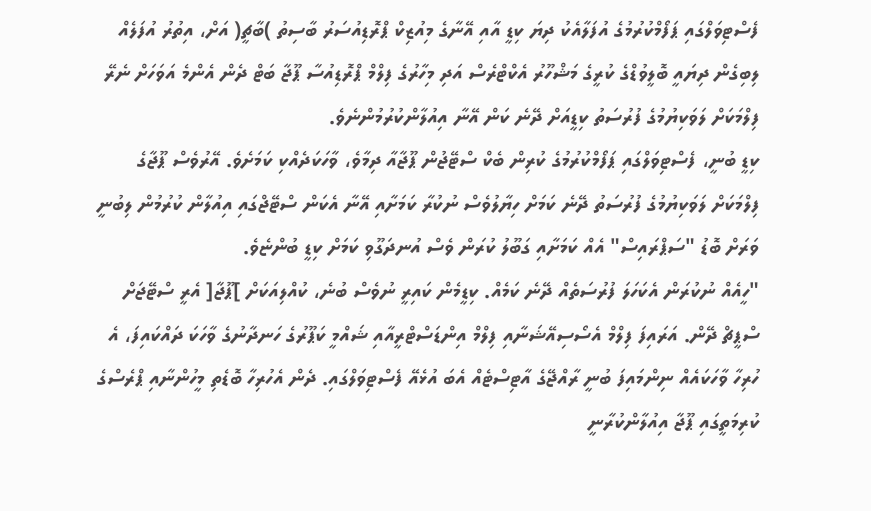ފެސްޓިވަލްގައި ޕަފޯމްކުރުމުގެ އުފަލާއެކު ދިޔަ ކިޑީ އާއި އޭނާގެ މިއުޒިކް ޕްރޮޑިއުސަރު ބާސިތު )ބާޗީ( އަށް، އިތުރު އުފަލެއް ލިބިގެން ދިޔައީ ބޮލީވުޑްގެ ކުރީގެ މަޝްހޫރު އެކްޓްރެސް އަދި މިހާރުގެ ފިލްމް ޕްރޮޑިއުސާ ޕޫޖާ ބަޓް ދެން އެންމެ އަވަހަށް ނެރޭ ފިލްމަކަށް ލަވަކިޔުމުގެ ފުރުސަތު ކިޑީއަށް ދޭނެ ކަން އޭނާ އިއުލާންކުރުމުންނެވެ.
ކިޑީ ބުނީ، ފެސްޓިވަލްގައި ޕަފޯމްކުރުމުގެ ކުރިން ބެކް ސްޓޭޖުން ޕޫޖާއާ ދިމާވެ، ވާހަކަދެއްކި ކަމަށެވެ. އޭރުވެސް ޕޫޖާގެ ފިލްމަކަށް ލަވަކިޔުމުގެ ފުރުސަތު ދޭނެ ކަމަށް ހިޔާލުވެސް ނުކުރާ ކަމަށާއި އޭނާ އެކަން ސްޓޭޖްގައި އިއުލާން ކުރުމުން ލިބުނީ ވަރަށް ބޮޑު "ސަޕްރައިސް" އެއް ކަމަށާއި ގަބޫލު ކުރަން ވެސް އުނދަގޫވި ކަމަށް ކިޑީ ބުންޏެވެ.
"ހީއެއް ނުކުރަން އެކަހަލަ ފުރުސަތެއް ދޭނެ ކަމެއް. ކިޑީމެން ކައިރީ ނުވެސް ބުނެ، ކުއްލިއަކަށް ]ޕޫޖާ[ އެރީ ސްޓޭޖަށް ސްޕީޗް ދޭން. އަރައިފަ ފިލްމް އެސޯސިއޭޝަނާއި ފިލްމް އިންޑަސްޓްރީއާއި ޝައްމީ ކަޕޫރުގެ ހަނދާނުގެ ވާހަކަ ދައްކައިފަ، އެ ހުރިހާ ވާހަކައެއް ނިންމައިފަ ބުނީ ރާއްޖޭގެ އާޓިސްޓެއް އެބަ އުޅެއޭ ފެސްޓިވަލްގައި. ދެން އެހުރިހާ ބޮޑެތި މީހުންނާއި ޕްރެސްގެ ކުރިމަތީގައި ޕޫޖާ އިއުލާންކުރާނީ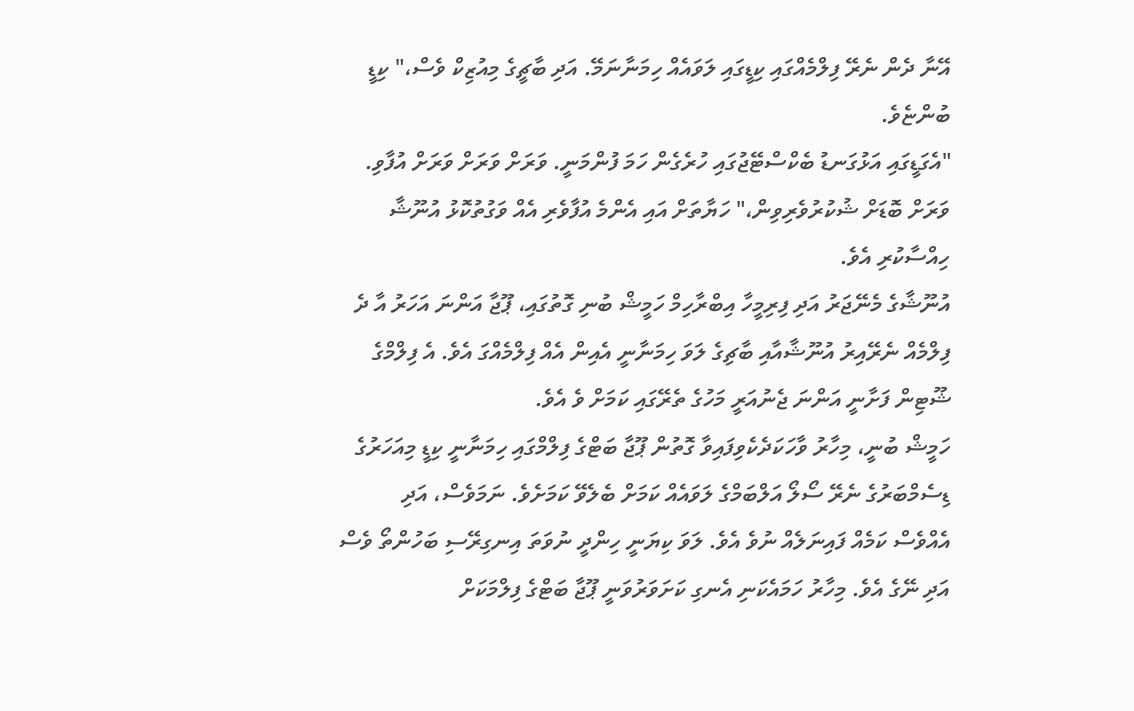އޭނާ ދެން ނެރޭ ފިލްމެއްގައި ކިޑީގައި ލަވައެއް ހިމަނާނަމޭ. އަދި ބާޗީގެ މިއުޒިކް ވެސް،" ކިޑީ ބުންޏެވެ.
"އެގަޑީގައި އަޅުގަނޑު ބެކްސްޓޭޖުގައި ހުރެގެން ހަމަ ފުންމަނީ. ވަރަށް ވަރަށް ވަރަށް އުފާވި. ވަރަށް ބޮޑަށް ޝުކުރުވެރިވިން،" ހަޔާތަށް އައި އެންމެ އުފާވެރި އެއް ވަގުތުކޮޅު އުނޫޝާ ހިއްސާކުރި އެވެ.
އުނޫޝާގެ މެނޭޖަރު އަދި ފިރިމީހާ އިބްރާހިމް ހަމީޝް ބުނި ގޮތުގައި، ޕޫޖާ އަންނަ އަހަރު އާ ދެ ފިލްމެއް ނެރޭއިރު އުނޫޝާއާއި ބާޗިގެ ލަވަ ހިމަނާނީ އެއިން އެއް ފިލްމެއްގަ އެވެ. އެ ފިލްމްގެ ޝޫޓިން ފަށާނީ އަންނަ ޖެނުއަރީ މަހުގެ ތެރޭގައި ކަމަށް ވެ އެވެ.
ހަމީޝް ބުނީ، މިހާރު ވާހަކަދެކެވިފައިވާ ގޮތުން ޕޫޖާ ބަޓްގެ ފިލްމްގައި ހިމަނާނީ ކިޑީ މިއަހަރުގެ ޑިސެމްބަރުގެ ނެރޭ ސޯލޯ އަލްބަމްގެ ލަވައެއް ކަމަށް ބެލެވޭ ކަމަށެވެ. ނަމަވެސް، އަދި އެއްވެސް ކަމެއް ފައިނަލެއް ނުވެ އެވެ. ލަވަ ކިޔަނީ ހިންދީ ނުވަތަ އިނގިރޭސި ބަހުންތޯ ވެސް އަދި ނޭގެ އެވެ. މިހާރު ހަމައެކަނި އެނގި ކަށަވަރުވަނީ ޕޫޖާ ބަޓްގެ ފިލްމަކަށް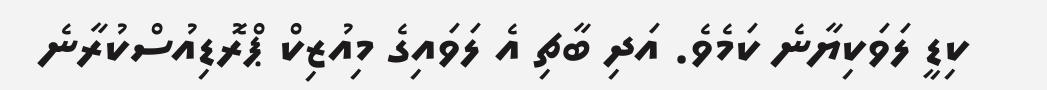ކިޑީ ލަވަކިޔާނެ ކަމެވެ. އަދި ބާޗި އެ ލަވައިގެ މިއުޒިކް ޕްރޮޑިއުސްކުރާނެ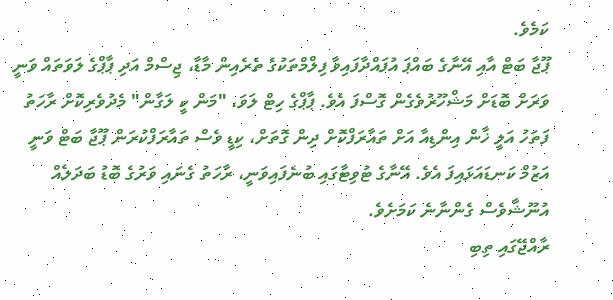ކަމެވެ.
ޕޫޖާ ބަޓް އާއި އޭނާގެ ބައްޕަ އުފައްދާފައިވާ ފިލްމްތަކުގެ ތެރެއިން މާޑާ، ޖިސްމް އަދި ޕާޕްގެ ލަވަތައް ވަނީ ވަރަށް ބޮޑަށް މަޝްހޫރުވެގެން ގޮސްފަ އެވެ. ޕާޕްގެ ހިޓް ލަވަ، "މަން ކީ ލަގާން" މެދުވެރިކޮށް ރާހަތު ފަތަހު އަލީ ޚާން އިންޑިއާ އަށް ތައާރަފްކޮށް ދިން ގޮތަށް، ކިޑީ ވެސް ތައާރަފްކުރަން ޕޫޖާ ބަޓް ވަނީ އަޒުމް ކަނޑައަޅައިފަ އެވެ. އޭނާގެ ޓުވިޓާގައި ބުނެފައިވަނީ، ރާހަތު ގެނައި ވަރުގެ ބޮޑު ބަދަލެއް އުނޫޝާވެސް ގެންނާނެ ކަމަށެވެ.
ރާއްޖޭގައި ތިބި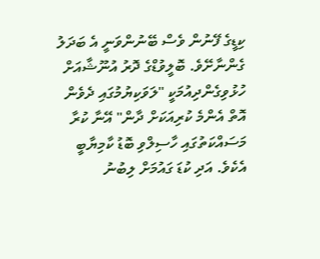ކިޑީގެ ފޭނުން ވެސް ބޭނުންވަނީ އެ ބަދަލު ގެންނާށޭވެ. ބޮލީވުޑްގެ ދޮރު އުނޫޝާއަށް ހުޅުވިގެންދިއުމަކީ "ލަވަކިޔުމުގައި ދެވެން އޮތް އެންމެ ކުރިއަކަށް ދާން" އޭނާ ކުރާ މަސައްކަތުގައި ހާސިލްވި ބޮޑު ކާމިޔާބީ އެކެވެ. އަދި ކުޑަ ގައުމަށް ލިބުނު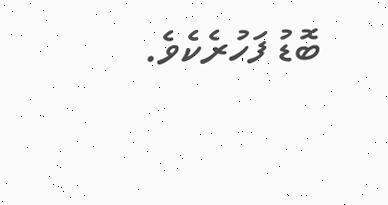ބޮޑު ފަހުރެކެވެ.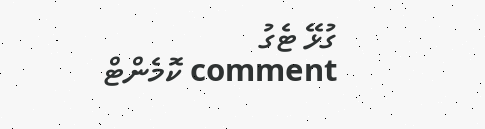ގުޅޭ ޓެގު
comment ކޮމެންޓް